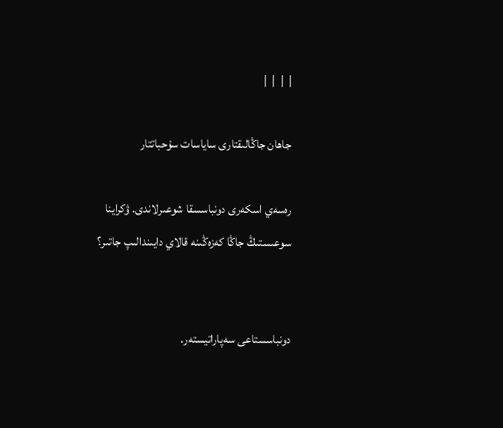|  |  |  |

جاھان جاڭالىقتارى ساياسات سۇحباتتار

رەسەي اسكەرى دونباسسقا شوعىرلاندى. ۋكراينا سوعىستىڭ جاڭا كەزەڭىنە قالاي دايىندالىپ جاتىر؟


دونباسستاعى سەپاراتيستەر.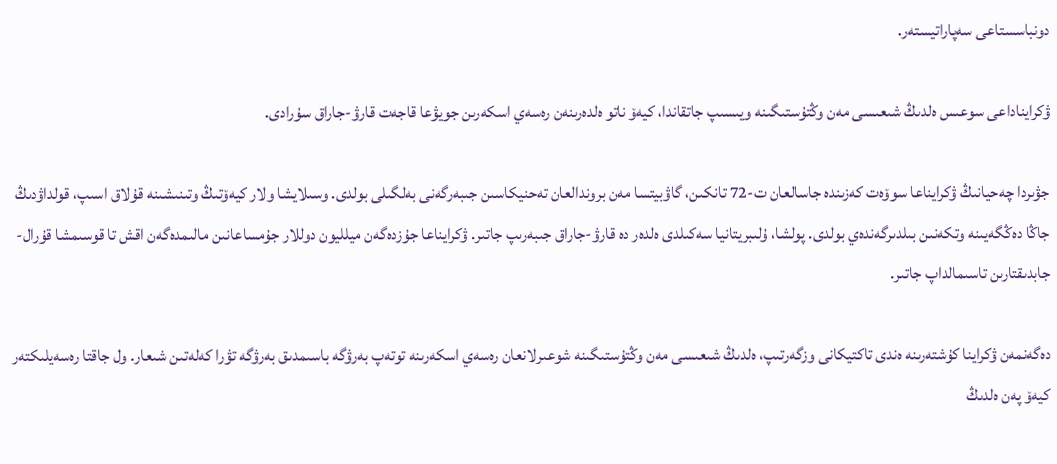دونباسستاعى سەپاراتيستەر.

ۋكرايناداعى سوعىس ەلدىڭ شىعىسى مەن وڭتۇستىگىنە ويىسىپ جاتقاندا، كيەۆ ناتو ەلدەرىنەن رەسەي اسكەرىن جويۋعا قاجەت قارۋ-جاراق سۇرادى.

جۋىردا چەحيانىڭ ۋكرايناعا سوۆەت كەزىندە جاسالعان ت-72 تانكىن، گاۋبيتسا مەن بروندالعان تەحنيكاسىن جىبەرگەنى بەلگىلى بولدى. وسىلايشا ولار كيەۆتىڭ وتىنىشىنە قۇلاق اسىپ، قولداۋدىڭ جاڭا دەڭگەيىنە وتكەنىن بىلدىرگەندەي بولدى. پولشا، ۇلىبريتانيا سەكىلدى ەلدەر دە قارۋ-جاراق جىبەرىپ جاتىر. ۋكرايناعا جۇزدەگەن ميلليون دوللار جۇمساعانىن مالىمدەگەن اقش تا قوسىمشا قۇرال-جابدىقتارىن تاسىمالداپ جاتىر.

دەگەنمەن ۋكراينا كۇشتەرىنە ەندى تاكتيكانى وزگەرتىپ، ەلدىڭ شىعىسى مەن وڭتۇستىگىنە شوعىرلانعان رەسەي اسكەرىنە توتەپ بەرۋگە باسىمدىق بەرۋگە تۋرا كەلەتىن شىعار. ول جاقتا رەسەيلىكتەر كيەۆ پەن ەلدىڭ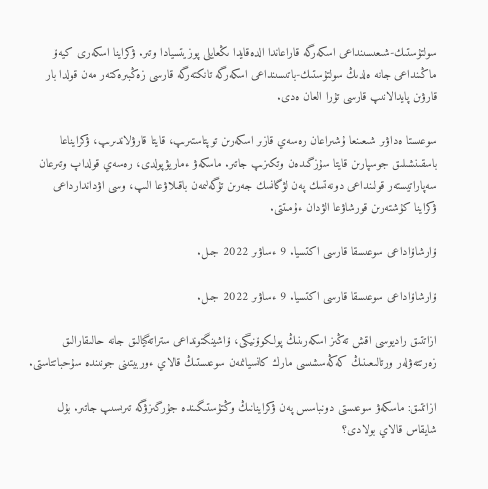سولتۇستىك-شىعىسىنداعى اسكەرگە قاراعاندا الدەقايدا ىڭعايلى پوزيتسيادا وتىر. ۋكراينا اسكەرى كيەۆ ماڭىنداعى جانە ەلدىڭ سولتۇستىك-باتىسىنداعى اسكەرگە تانكتەرگە قارسى زەڭبىرەكتەر مەن قولدا بار قارۋىن پايدالانىپ قارسى تۇرا العان ەدى.

سوعىستا ەداۋىر شىعىنعا ۇشىراعان رەسەي قازىر اسكەرىن توپتاستىرىپ، قايتا قارۋلاندىرىپ، ۋكرايناعا باسقىنشىلىق جوسپارىن قايتا سۇزگىدەن وتكىزىپ جاتىر. ماسكەۋ ءماريۋپولدى، رەسەي قولداپ وتىرعان سەپاراتيستەر قولىنداعى دونەتسك پەن لۋگانسك جەرىن تۇگەلىمەن باقىلاۋعا الىپ، وسى اۋداندارداعى ۋكراينا كۇشتەرىن قورشاۋعا الۋدان ءۇمىتتى.

ۆارشاۆاداعى سوعىسقا قارسى اكتسيا. 9 ءساۋىر 2022 جىل.

ۆارشاۆاداعى سوعىسقا قارسى اكتسيا. 9 ءساۋىر 2022 جىل.

ازاتتىق راديوسى اقش تەڭىز اسكەرىنىڭ پولكوۆنيگى، ۆاشينگتونداعى ستراتەگيالىق جانە حالىقارالىق زەرتتەۋلەر ورتالىعىنىڭ كەڭەسشىسى مارك كانسيانمەن سوعىستىڭ قالاي ءوربيتىنى جونىندە سۇحباتتاستى.

ازاتتىق: ماسكەۋ سوعىستى دونباسس پەن ۋكراينانىڭ وڭتۇستىگىندە جۇرگىزۋگە تىرىسىپ جاتىر. بۇل شايقاس قالاي بولادى؟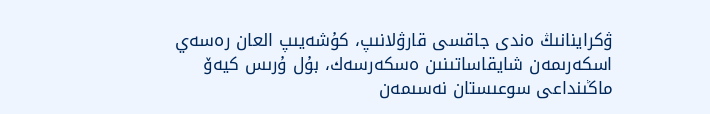ۋكراينانىڭ ەندى جاقسى قارۋلانىپ، كۇشەيىپ العان رەسەي اسكەرىمەن شايقاساتىنىن ەسكەرسەك، بۇل ۇرىس كيەۆ ماڭىنداعى سوعىستان نەسىمەن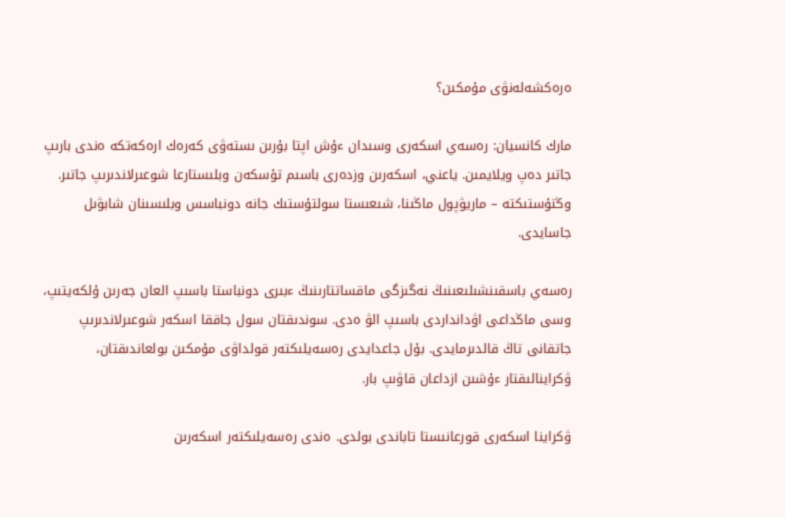ەرەكشەلەنۋى مۇمكىن؟

مارك كانسيان: رەسەي اسكەرى وسىدان ءۇش اپتا بۇرىن ىستەۋى كەرەك ارەكەتكە ەندى بارىپ جاتىر دەپ ويلايمىن. ياعني، اسكەرىن وزدەرى باسىم تۇسكەن وبلىستارعا شوعىرلاندىرىپ جاتىر. وڭتۇستىكتە – ماريۋپول ماڭىنا، شىعىستا سولتۇستىك جانە دونباسس وبلىسىنان شابۋىل جاسايدى.

رەسەي باسقىنشىلىعىنىڭ نەگىزگى ماقساتتارىنىڭ ءبىرى دونباستا باسىپ العان جەرىن ۇلكەيتىپ، وسى ماڭداعى اۋدانداردى باسىپ الۋ ەدى. سوندىقتان سول جاققا اسكەر شوعىرلاندىرىپ جاتقانى تاڭ قالدىرمايدى. بۇل جاعدايدى رەسەيلىكتەر قولداۋى مۇمكىن بولعاندىقتان، ۋكراينالىقتار ءۇشىن ازداعان قاۋىپ بار.

ۋكراينا اسكەرى قورعانىستا تاباندى بولدى. ەندى رەسەيلىكتەر اسكەرىن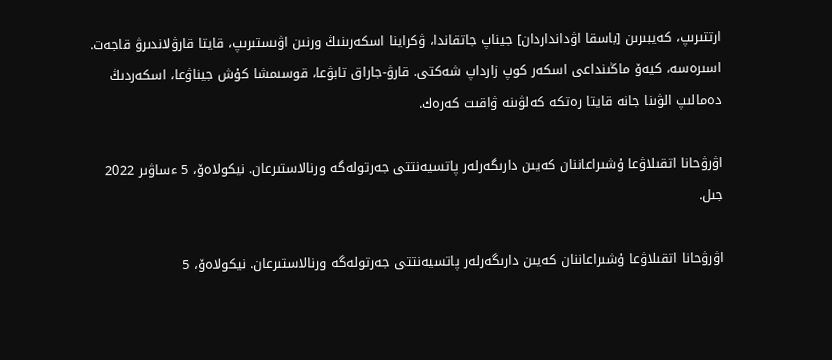ارتتىرىپ، كەيبىرىن [باسقا اۋدانداردان] جيناپ جاتقاندا، ۋكراينا اسكەرىنىڭ ورنىن اۋىستىرىپ، قايتا قارۋلاندىرۋ قاجەت. اسىرەسە، كيەۆ ماڭىنداعى اسكەر كوپ زارداپ شەكتى. قارۋ-جاراق تابۋعا، قوسىمشا كۇش جيناۋعا، اسكەردىڭ دەمالىپ الۋىنا جانە قايتا رەتكە كەلۋىنە ۋاقىت كەرەك.

اۋرۋحانا اتقىلاۋعا ۇشىراعاننان كەيىن دارىگەرلەر پاتسيەنتتى جەرتولەگە ورنالاستىرعان. نيكولاەۆ، 5 ءساۋىر 2022 جىل.

اۋرۋحانا اتقىلاۋعا ۇشىراعاننان كەيىن دارىگەرلەر پاتسيەنتتى جەرتولەگە ورنالاستىرعان. نيكولاەۆ، 5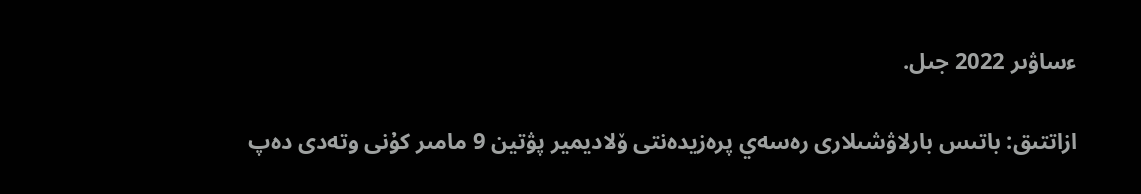ءساۋىر 2022 جىل.

ازاتتىق: باتىس بارلاۋشىلارى رەسەي پرەزيدەنتى ۆلاديمير پۋتين 9 مامىر كۇنى وتەدى دەپ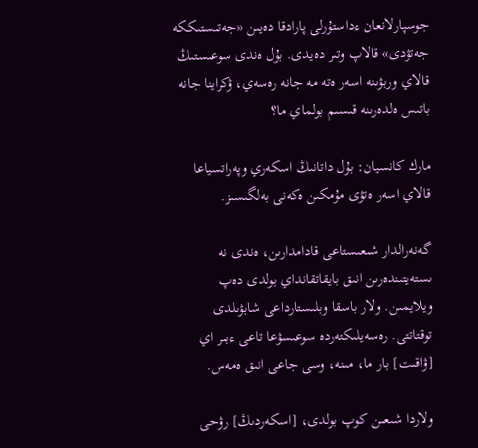جوسپارلانعان ءداستۇرلى پارادقا دەيىن «جەتىستىككە جەتۋدى» قالاپ وتىر دەيدى. بۇل ەندى سوعىستىڭ قالاي وربۋىنە اسەر ەتە مە جانە رەسەي، ۋكراينا جانە باتىس ەلدەرىنە قىسىم بولماي ما؟

مارك كانسيان: بۇل داتانىڭ اسكەري وپەراتسياعا قالاي اسەر ەتۋى مۇمكىن ەكەنى بەلگىسىز.

گەنەرالدار شىعىستاعى قادامدارىن، ەندى نە ىستەيتىندەرىن انىق بايقاتقانداي بولدى دەپ ويلايمىن. ولار باسقا وبلىستارداعى شابۋىلدى توقتاتتى. رەسەيلىكتەردە سوعىسۋعا تاعى ءبىر اي [ۋاقىت] بار ما، مىنە، وسى جاعى انىق ەمەس.

ولاردا شىعىن كوپ بولدى، [اسكەردىڭ] رۋحى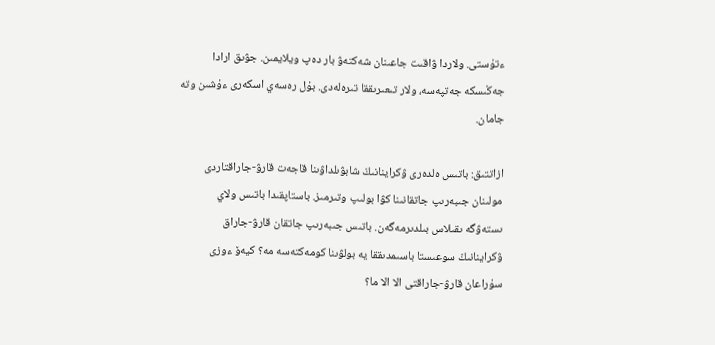ءتۇستى. ولاردا ۋاقىت جاعىنان شەكتەۋ بار دەپ ويلايمىن. جۋىق ارادا جەڭىسكە جەتپەسە، ولار تىعىرىققا تىرەلەدى. بۇل رەسەي اسكەرى ءۇشىن وتە جامان.

ازاتتىق: باتىس ەلدەرى ۋكراينانىڭ شابۋىلداۋىنا قاجەت قارۋ-جاراقتاردى مولىنان جىبەرىپ جاتقانىنا كۋا بولىپ وتىرمىز. باستاپقىدا باتىس ولاي ىستەۋگە ىقىلاس بىلدىرمەگەن. باتىس جىبەرىپ جاتقان قارۋ-جاراق ۋكراينانىڭ سوعىستا باسىمدىققا يە بولۋىنا كومەكتەسە مە؟ كيەۆ ءوزى سۇراعان قارۋ-جاراقتى الا الا ما؟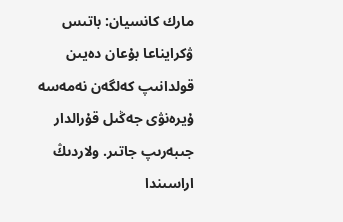مارك كانسيان: باتىس ۋكرايناعا بۇعان دەيىن قولدانىپ كەلگەن نەمەسە ۇيرەنۋى جەڭىل قۇرالدار جىبەرىپ جاتىر. ولاردىڭ اراسىندا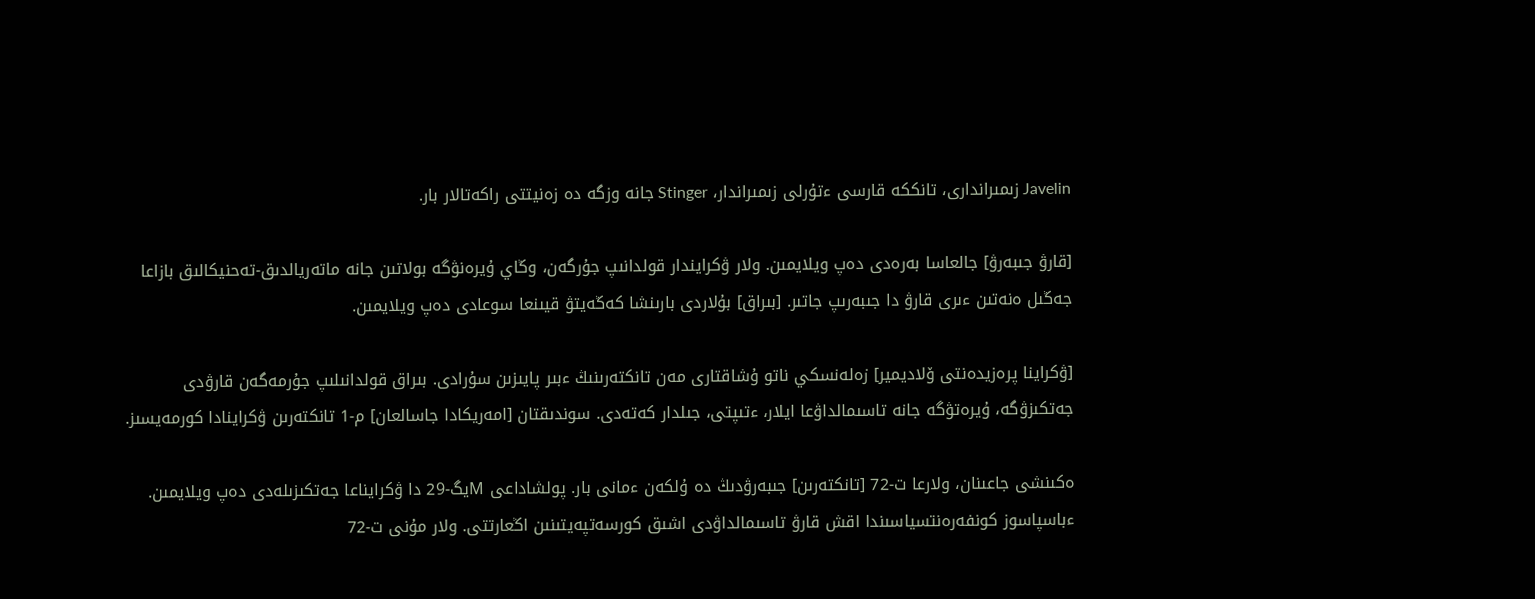Javelin زىمىراندارى، تانككە قارسى ءتۇرلى زىمىراندار، Stinger جانە وزگە دە زەنيتتى راكەتالار بار.

[قارۋ جىبەرۋ] جالعاسا بەرەدى دەپ ويلايمىن. ولار ۋكرايندار قولدانىپ جۇرگەن، وڭاي ۇيرەنۋگە بولاتىن جانە ماتەريالدىق-تەحنيكالىق بازاعا جەڭىل ەنەتىن ءىرى قارۋ دا جىبەرىپ جاتىر. [بىراق] بۇلاردى بارىنشا كەڭەيتۋ قيىنعا سوعادى دەپ ويلايمىن.

[ۋكراينا پرەزيدەنتى ۆلاديمير] زەلەنسكي ناتو ۇشاقتارى مەن تانكتەرىنىڭ ءبىر پايىزىن سۇرادى. بىراق قولدانىلىپ جۇرمەگەن قارۋدى جەتكىزۋگە، ۇيرەتۋگە جانە تاسىمالداۋعا ايلار، ءتىپتى، جىلدار كەتەدى. سوندىقتان [امەريكادا جاسالعان] م-1 تانكتەرىن ۋكراينادا كورمەيسىز.

ەكىنشى جاعىنان، ولارعا ت-72 [تانكتەرىن] جىبەرۋدىڭ دە ۇلكەن ءمانى بار. پولشاداعى Mيگ-29 دا ۋكرايناعا جەتكىزىلەدى دەپ ويلايمىن. ءباسپاسوز كونفەرەنتسياسىندا اقش قارۋ تاسىمالداۋدى اشىق كورسەتپەيتىنىن اڭعارتتى. ولار مۇنى ت-72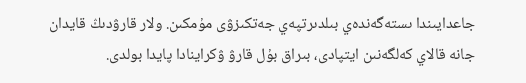جاعدايىندا ىستەگەندەي بىلدىرتپەي جەتكىزۋى مۇمكىن. ولار قارۋدىڭ قايدان جانە قالاي كەلگەنىن ايتپادى، بىراق بۇل قارۋ ۋكراينادا پايدا بولدى.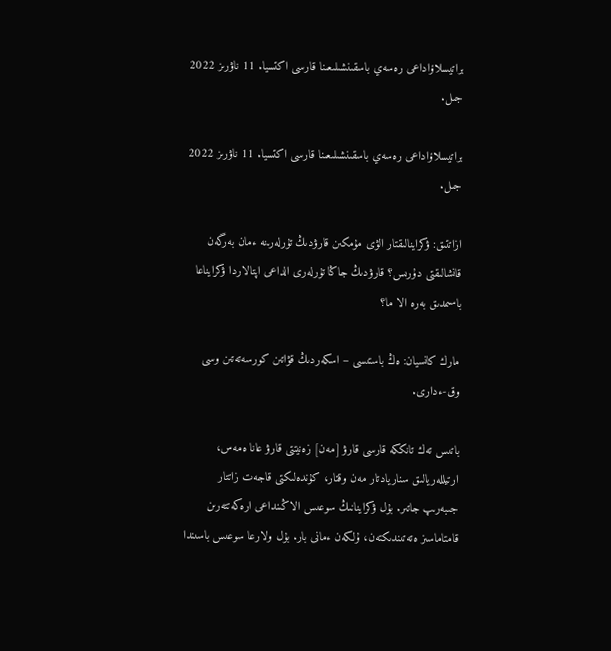براتيسلاۆاداعى رەسەي باسقىنشىلىعىنا قارسى اكتسيا. 11 ناۋرىز 2022 جىل.

براتيسلاۆاداعى رەسەي باسقىنشىلىعىنا قارسى اكتسيا. 11 ناۋرىز 2022 جىل.

ازاتتىق: ۋكراينالىقتار الۋى مۇمكىن قارۋدىڭ تۇرلەرىنە ءمان بەرگەن قانشالىقتى دۇرىس؟ قارۋدىڭ جاڭا تۇرلەرى الداعى اپتالاردا ۋكرايناعا باسىمدىق بەرە الا ما؟

مارك كانسيان: ەڭ باستىسى – اسكەردىڭ قۋاتىن كورسەتەتىن وسى وق-ءدارى.

باتىس تەك تانككە قارسى قارۋ [مەن] زەنيتتى قارۋ عانا ەمەس، ارتيللەريالىق سناريادتار مەن وقتار، كۇندەلىكتى قاجەت زاتتار جىبەرىپ جاتىر. بۇل ۋكراينانىڭ سوعىس الاڭىنداعى ارەكەتتەرىن قامتاماسىز ەتەتىندىكتەن، ۇلكەن ءمانى بار. بۇل ولارعا سوعىس باسىندا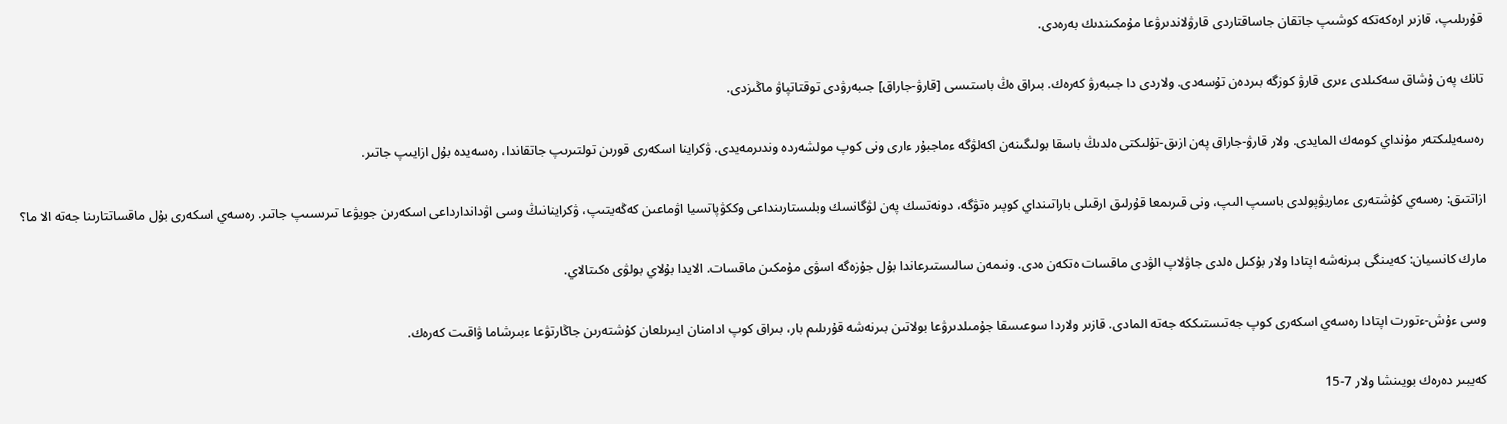قۇرىلىپ، قازىر ارەكەتكە كوشىپ جاتقان جاساقتاردى قارۋلاندىرۋعا مۇمكىندىك بەرەدى.

تانك پەن ۇشاق سەكىلدى ءىرى قارۋ كوزگە بىردەن تۇسەدى. ولاردى دا جىبەرۋ كەرەك. بىراق ەڭ باستىسى [قارۋ-جاراق] جىبەرۋدى توقتاتپاۋ ماڭىزدى.

رەسەيلىكتەر مۇنداي كومەك المايدى. ولار قارۋ-جاراق پەن ازىق-تۇلىكتى ەلدىڭ باسقا بولىگىنەن اكەلۋگە ءماجبۇر ءارى ونى كوپ مولشەردە وندىرمەيدى. ۋكراينا اسكەرى قورىن تولتىرىپ جاتقاندا، رەسەيدە بۇل ازايىپ جاتىر.

ازاتتىق: رەسەي كۇشتەرى ءماريۋپولدى باسىپ الىپ، ونى قىرىمعا قۇرلىق ارقىلى باراتىنداي كوپىر ەتۋگە، دونەتسك پەن لۋگانسك وبلىستارىنداعى وككۋپاتسيا اۋماعىن كەڭەيتىپ، ۋكراينانىڭ وسى اۋداندارداعى اسكەرىن جويۋعا تىرىسىپ جاتىر. رەسەي اسكەرى بۇل ماقساتتارىنا جەتە الا ما؟

مارك كانسيان: كەيىنگى بىرنەشە اپتادا ولار بۇكىل ەلدى جاۋلاپ الۋدى ماقسات ەتكەن ەدى. ونىمەن سالىستىرعاندا بۇل جۇزەگە اسۋى مۇمكىن ماقسات. الايدا بۇلاي بولۋى ەكىتالاي.

وسى ءۇش-ءتورت اپتادا رەسەي اسكەرى كوپ جەتىستىككە جەتە المادى. قازىر ولاردا سوعىسقا جۇمىلدىرۋعا بولاتىن بىرنەشە قۇرىلىم بار، بىراق كوپ ادامنان ايىرىلعان كۇشتەرىن جاڭارتۋعا ءبىرشاما ۋاقىت كەرەك.

كەيبىر دەرەك بويىنشا ولار 7-15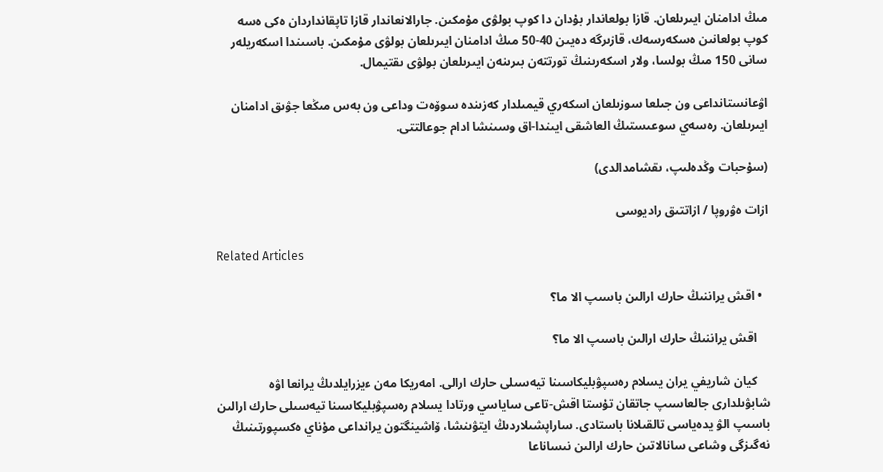مىڭ ادامنان ايىرىلعان. قازا بولعاندار بۇدان دا كوپ بولۋى مۇمكىن. جارالانعاندار قازا تاپقانداردان ەكى ەسە كوپ بولعانىن ەسكەرسەك، قازىرگە دەيىن 40-50 مىڭ ادامنان ايىرىلعان بولۋى مۇمكىن. باسىندا اسكەريلەر سانى 150 مىڭ بولسا، ولار اسكەرىنىڭ تورتتەن بىرىنەن ايىرىلعان بولۋى ىقتيمال.

اۋعانستانداعى ون جىلعا سوزىلعان اسكەري قيمىلدار كەزىندە سوۆەت وداعى ون بەس مىڭعا جۋىق ادامنان ايىرىلعان. رەسەي سوعىستىڭ العاشقى ايىندا-اق وسىنشا ادام جوعالتتى.

(سۇحبات وڭدەلىپ، ىقشامدالدى)

ازات ەۋروپا / ازاتتىق راديوسى

Related Articles

  • اقش يراننىڭ حارك ارالىن باسىپ الا ما؟

    اقش يراننىڭ حارك ارالىن باسىپ الا ما؟

    كيان شاريفي يران يسلام رەسپۋبليكاسىنا تيەسىلى حارك ارالى. امەريكا مەن ءيزرايلدىڭ يرانعا اۋە شابۋىلدارى جالعاسىپ جاتقان تۇستا اقش-تاعى ساياسي ورتادا يسلام رەسپۋبليكاسىنا تيەسىلى حارك ارالىن باسىپ الۋ يدەياسى تالقىلانا باستادى. ساراپشىلاردىڭ ايتۋىنشا، ۆاشينگتون يرانداعى مۇناي ەكسپورتىنىڭ نەگىزگى وشاعى سانالاتىن حارك ارالىن نىساناعا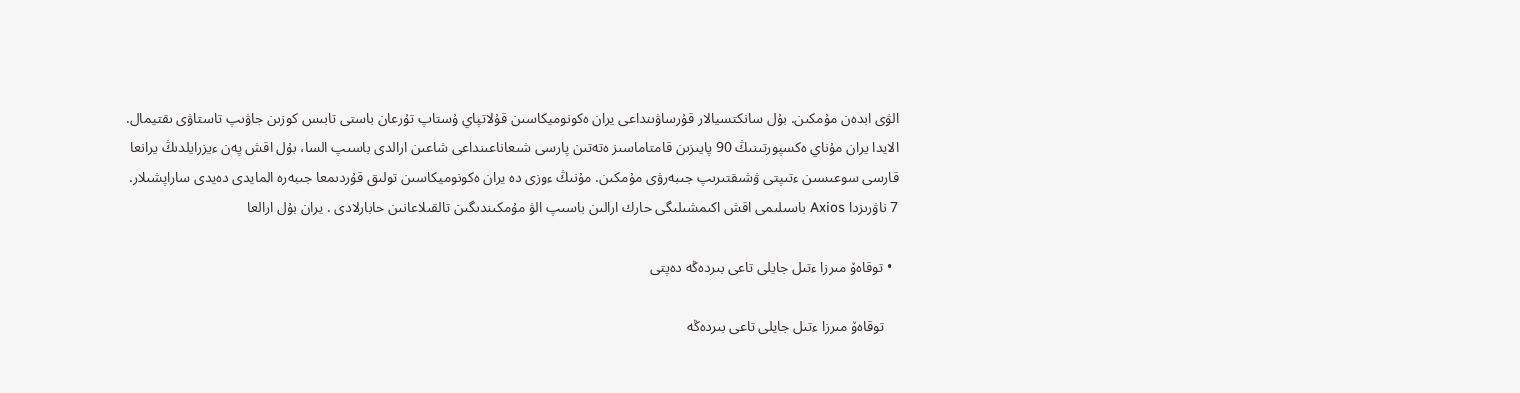الۋى ابدەن مۇمكىن. بۇل سانكتسيالار قۇرساۋىنداعى يران ەكونوميكاسىن قۇلاتپاي ۇستاپ تۇرعان باستى تابىس كوزىن جاۋىپ تاستاۋى ىقتيمال. الايدا يران مۇناي ەكسپورتىنىڭ 90 پايىزىن قامتاماسىز ەتەتىن پارسى شىعاناعىنداعى شاعىن ارالدى باسىپ السا، بۇل اقش پەن ءيزرايلدىڭ يرانعا قارسى سوعىسىن ءتىپتى ۋشىقتىرىپ جىبەرۋى مۇمكىن. مۇنىڭ ءوزى دە يران ەكونوميكاسىن تولىق قۇردىمعا جىبەرە المايدى دەيدى ساراپشىلار. 7 ناۋرىزدا Axios باسىلىمى اقش اكىمشىلىگى حارك ارالىن باسىپ الۋ مۇمكىندىگىن تالقىلاعانىن حابارلادى . يران بۇل ارالعا

  • توقاەۆ مىرزا ءتىل جايلى تاعى بىردەڭە دەپتى

    توقاەۆ مىرزا ءتىل جايلى تاعى بىردەڭە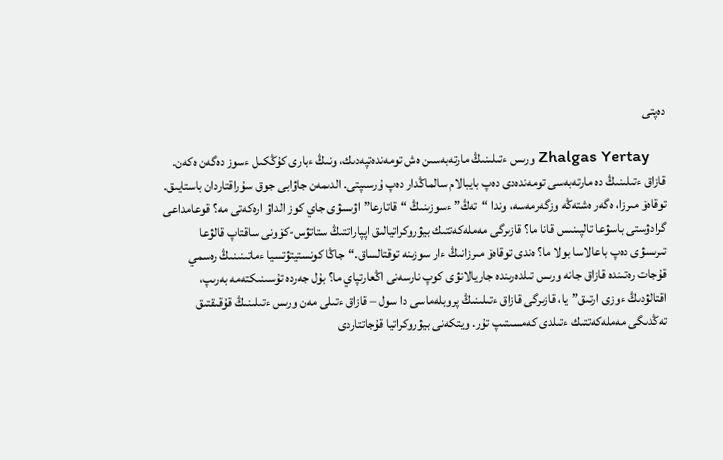دەپتى

    Zhalgas Yertay ورىس ءتىلىنىڭ مارتەبەسىن ەش تومەندەتپەدىك، ونىڭ ءبارى كۇڭكىل ءسوز دەگەن ەكەن. قازاق ءتىلىنىڭ دە مارتەبەسى تومەندەدى دەپ بايبالام سالماڭدار دەپ ۇرسىپتى. الدىمەن جاۋابى جوق سۇراقتاردان باستايىق. توقاەۆ مىرزا، ەگەر ەشتەڭە وزگەرمەسە، وندا “تەڭ” ءسوزىنىڭ “قاتارعا” اۋىسۋى جاي كوز الداۋ ارەكەتى مە؟ قوعامداعى گرادۋستى باسۋعا تالپىنىس قانا ما؟ قازىرگى مەملەكەتتىك بيۋروكراتيالىق اپپاراتتىڭ ستاتۋس-كۆونى ساقتاپ قالۋعا تىرىسۋى دەپ باعالاسا بولا ما؟ ەندى توقاەۆ مىرزانىڭ ءار سوزىنە توقتالساق.“جاڭا كونستيتۋتسيا ءماتىنىنىڭ رەسمي قۇجات رەتىندە قازاق جانە ورىس تىلدەرىندە جاريالانۋى كوپ نارسەنى اڭعارتپاي ما؟ بۇل جەردە تۇسىنىكتەمە بەرىپ، اقتالۋدىڭ ءوزى ارتىق”يا، قازىرگى قازاق ءتىلىنىڭ پروبلەماسى دا سول – قازاق ءتىلى مەن ورىس ءتىلىنىڭ قۇقىقتىق تەڭدىگى مەملەكەتتىك ءتىلدى كەمسىتىپ تۇر. ويتكەنى بيۋروكراتيا قۇجاتتاردى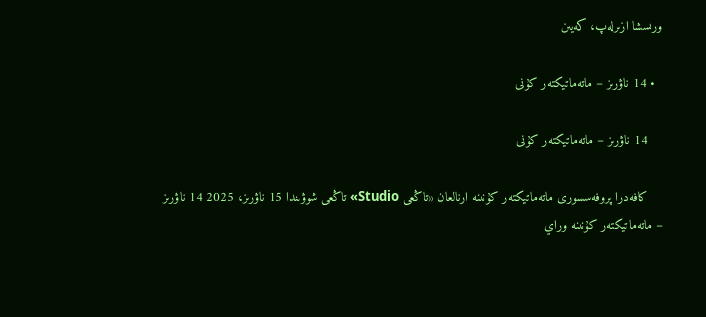ورىسشا ازىرلەپ، كەيىن

  • 14 ناۋرىز – ماتەماتيكتەر كۇنى

    14 ناۋرىز – ماتەماتيكتەر كۇنى

    كافەدرا پروفەسسورى ماتەماتيكتەر كۇنىنە ارنالعان «تاڭعى Studio» تاڭعى شوۋىندا 15 ناۋرىز، 2025 14 ناۋرىز – ماتەماتيكتەر كۇنىنە وراي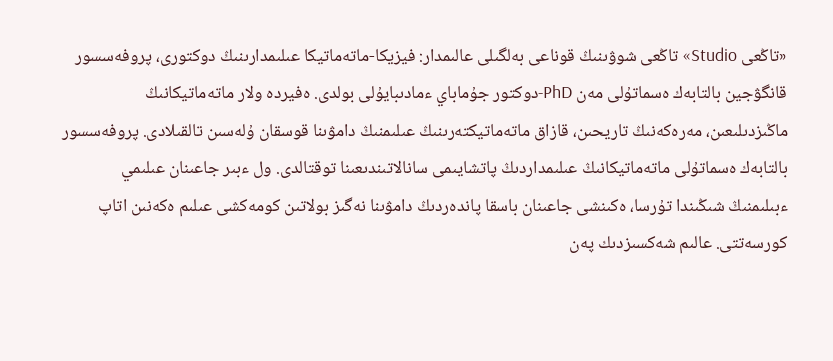«تاڭعى Studio» تاڭعى شوۋىنىڭ قوناعى بەلگىلى عالىمدار: فيزيكا-ماتەماتيكا عىلىمدارىنىڭ دوكتورى، پروفەسسور قانگۋجين بالتابەك ەسماتۇلى مەن PhD-دوكتور جۇماباي ءمادىبايۇلى بولدى. ەفيردە ولار ماتەماتيكانىڭ ماڭىزدىلىعىن، مەرەكەنىڭ تاريحىن، قازاق ماتەماتيكتەرىنىڭ عىلىمنىڭ دامۋىنا قوسقان ۇلەسىن تالقىلادى. پروفەسسور بالتابەك ەسماتۇلى ماتەماتيكانىڭ عىلىمداردىڭ پاتشايىمى سانالاتىندىعىنا توقتالدى. ول ءبىر جاعىنان عىلىمي ءبىلىمنىڭ شىڭىندا تۇرسا، ەكىنشى جاعىنان باسقا پاندەردىڭ دامۋىنا نەگىز بولاتىن كومەكشى عىلىم ەكەنىن اتاپ كورسەتتى. عالىم شەكسىزدىك پەن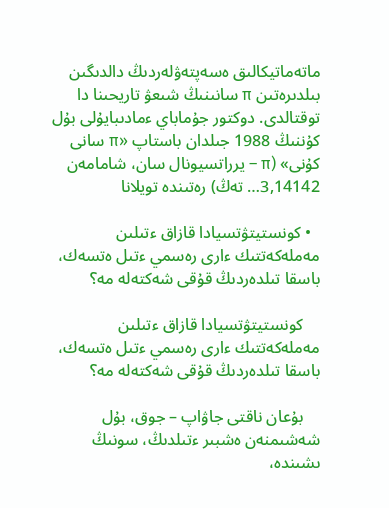ماتەماتيكالىق ەسەپتەۋلەردىڭ دالدىگىن بىلدىرەتىن π سانىنىڭ شىعۋ تاريحىنا دا توقتالدى. دوكتور جۇماباي ءمادىبايۇلى بۇل كۇننىڭ 1988 جىلدان باستاپ «π سانى كۇنى» (π – يرراتسيونال سان، شامامەن 3,14142… تەڭ) رەتىندە تويلانا

  • كونستيتۋتسيادا قازاق ءتىلىن مەملەكەتتىك ءارى رەسمي ءتىل ەتسەك، باسقا تىلدەردىڭ قۇقى شەكتەلە مە؟

    كونستيتۋتسيادا قازاق ءتىلىن مەملەكەتتىك ءارى رەسمي ءتىل ەتسەك، باسقا تىلدەردىڭ قۇقى شەكتەلە مە؟

    بۇعان ناقتى جاۋاپ – جوق، بۇل شەشىمنەن ەشبىر ءتىلدىڭ، سونىڭ ىشىندە،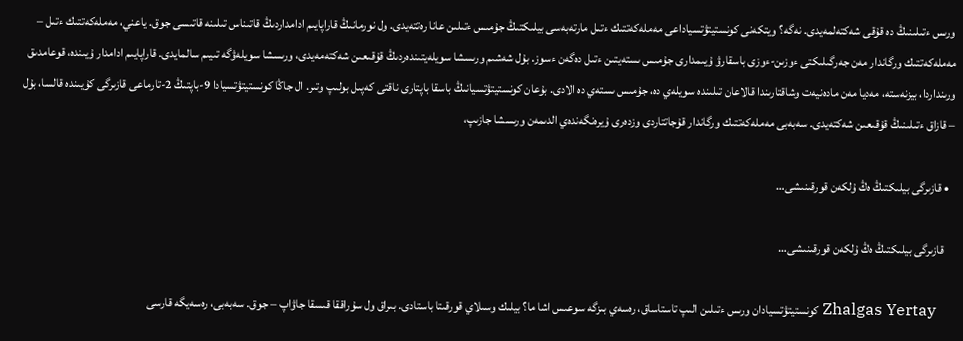ورىس ءتىلىنىڭ دە قۇقى شەكتەلمەيدى. نەگە؟ ويتكەنى كونستيتۋتسياداعى مەملەكەتتىك ءتىل مارتەبەسى بيلىكتىڭ جۇمىس ءتىلىن عانا رەتتەيدى. ول نورمانىڭ قاراپايىم ادامداردىڭ قاتىناس تىلىنە قاتىسى جوق. ياعني، مەملەكەتتىك ءتىل – مەملەكەتتىك ورگاندار مەن جەرگىلىكتى ءوزىن-ءوزى باسقارۋ ۇيىمدارى جۇمىس ىستەيتىن ءتىل دەگەن ءسوز. بۇل شەشىم ورىسشا سويلەيتىندەردىڭ قۇقىعىن شەكتەمەيدى، ورىسشا سويلەۋگە تىيىم سالمايدى. قاراپايىم ادامدار ۇيىندە، قوعامدىق ورىنداردا، بيزنەستە، مەديا مەن مادەنيەت وشاقتارىندا قالاعان تىلىندە سويلەي دە، جۇمىس ىستەي دە الادى. بۇعان كونستيتۋتسيانىڭ باسقا باپتارى ناقتى كەپىل بولىپ وتىر. ال جاڭا كونستيتۋتسيادا 9-باپتىڭ 2-تارماعى قازىرگى كۇيىندە قالسا، بۇل – قازاق ءتىلىنىڭ قۇقىعىن شەكتەيدى. سەبەبى مەملەكەتتىك ورگاندار قۇجاتتاردى وزدەرى ۇيرەنگەندەي الدىمەن ورىسشا جازىپ،

  • قازىرگى بيلىكتىڭ ەڭ ۇلكەن قورقىنىشى…

    قازىرگى بيلىكتىڭ ەڭ ۇلكەن قورقىنىشى…

    Zhalgas Yertay كونستيتۋتسيادان ورىس ءتىلىن الىپ تاستاساق، رەسەي بىزگە سوعىس اشا ما؟ بيلىك وسىلاي قورقىتا باستادى. بىراق ول سۇراققا قىسقا جاۋاپ – جوق. سەبەبى، رەسەيگە قارسى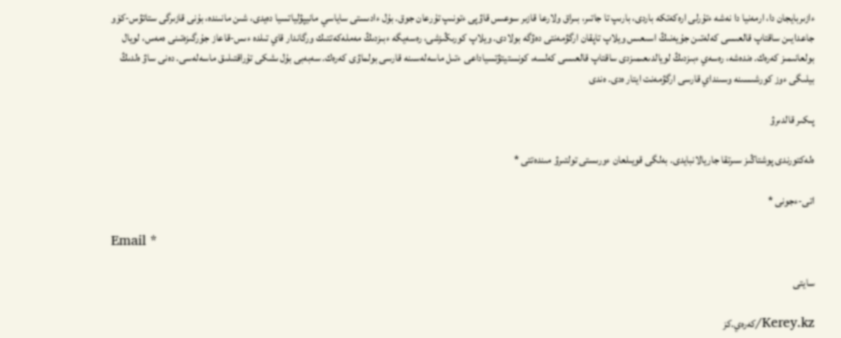ءازىربايجان دا، ارمەنيا دا نەشە ءتۇرلى ارەكەتكە باردى، بارىپ تا جاتىر، بىراق ولارعا قازىر سوعىس قاۋپى ءتونىپ تۇرعان جوق. بۇل ءادىستى ساياسي مانيپۋلياتسيا دەيدى، شىن مانىندە، بۇنى قازىرگى ستاتۋس-كۆو جاعدايىن ساقتاپ قالعىسى كەلەتىن جۇيەنىڭ اسىعىس ويلاپ تاپقان ارگۋمەنتى دەۋگە بولادى. ويلاپ كورىڭىزشى، رەسەيگە ءبىزدىڭ مەملەكەتتىك ورگاندار قاي تىلدە ءىس-قاعاز جۇرگىزەتىنى ەمەس، لويال بولعانىمىز كەرەك. ەندەشە، رەسەي ءبىزدىڭ لويالدىعىمىزدى ساقتاپ قالعىسى كەلسە، كونستيتۋتسياداعى ءتىل ماسەلەسىنە قارسى بولماۋى كەرەك. سەبەبى بۇل ىشكى تۇراقتىلىق ماسەلەسى. دەنى ساۋ ەلدىڭ بيلىگى ءوز كورشىسىنە وسىنداي قارسى ارگۋمەنت ايتار ەدى. ەندى

پىكىر قالدىرۋ

ەلەكتورندى پوشتاڭىز سىرتقا جاريالانبايدى. بەلگى قويىلعان ءورىستى تولتىرۋ مىندەتتى *

اتى-ءجونى *

Email *

سايتى

Kerey.kz/كەرەي.كز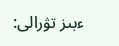ءبىز تۋرالى: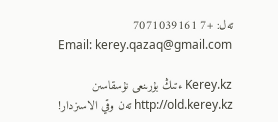تەل: +7 7071039161
Email: kerey.qazaq@gmail.com

Kerey.kz ءتىڭ بۇرىنعى نۇسقاسىن http://old.kerey.kz تەن وقي الاسىزدار!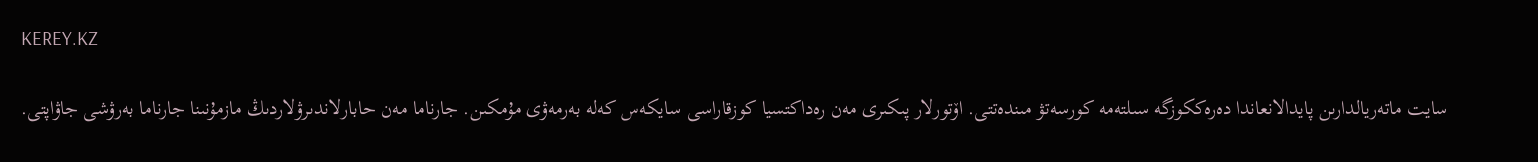KEREY.KZ

سايت ماتەريالدارىن پايدالانعاندا دەرەككوزگە سىلتەمە كورسەتۋ مىندەتتى. اۆتورلار پىكىرى مەن رەداكتسيا كوزقاراسى سايكەس كەلە بەرمەۋى مۇمكىن. جارناما مەن حابارلاندىرۋلاردىڭ مازمۇنىنا جارناما بەرۋشى جاۋاپتى.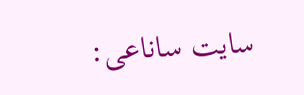سايت ساناعى: